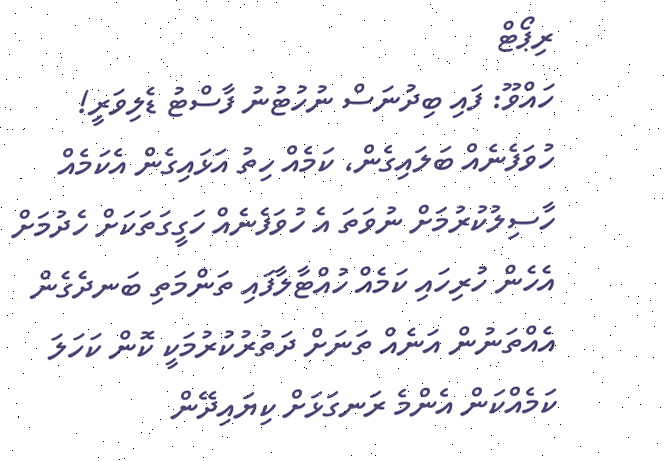ރިޕޯޓް
ހައްވޫ: ފައި ބިދުނަސް ނުހުޓުނު ފާސްޓު ޑެލިވަރީ!
ހުވަފެނެއް ބަލައިގެން، ކަމެއް ހިތު އަޅައިގެން އެކަމެއް ހާސިލުކުރުމަށް ނުވަތަ އެ ހުވަފެނެއް ހަގީގަތަކަށް ހެދުމަށް އެހެން ހުރިހައި ކަމެއް ހުއްޓާލާފައި ތަންމަތި ބަނދެގެން އެއްތަނުން އަނެއް ތަނަށް ދަތުރުކުރުމަކީ ކޮން ކަހަލަ ކަމެއްކަން އެންމެ ރަނގަޅަށް ކިޔައިދޭން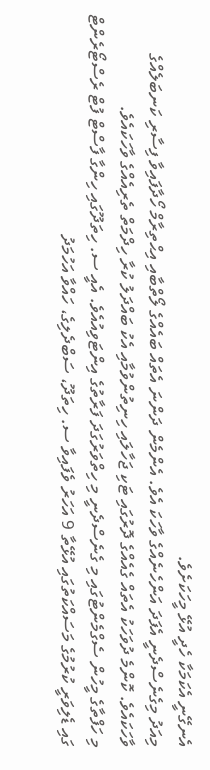އެނގޭނީ އެކަމަކާ ހެދީ އުޅޭ މީހަކަށެވެ.
މިއަދު މިގެނެސްދެނީ އެފަދަ އަންހެނެއްގެ ވާހަކަ އެވެ. އެންމެން ދަންނަ އެތައް ބައެއްގެ ލޯތްބާއި އިޙްތިރާމް ހޯދާފައިވާ ފިސާރި ކަނބަލެއްގެ ވާހަކައެވެ. ކޮންމެ ދުވަހަކު އެތައް ގެއެއްގެ ދޮރުގައި ޓަކި ޖަހާލައި ހިނިތުންވުމާއި އެކު ބައްދަލު ކުރާ ހިދްމަތް ތެރިއެއްގެ ވާހަކައެވެ.
މި ހަފްތާގެ މީހުން ސެގްމެންޓުގައި މި ގެނެސްދެނީ މި ހިތްވަރުގަދަ ފަރާތުގެ އިންޓަވިއުއެވެ. އެއީ ސ. ހިތަދޫގައި ހިންގާ ފާސްޓް ފުޓް ރެސްޓޯރެންޓް ގައި ޑެލިވަރީ ކުރުމުގެ މަސައްކަތުގައި އުޅޭތާ 9 އަހަރު ވެފައިވާ ސ. ހިތަދޫ، ސަބްދެލިގެ، ހައްވާ އަހުމަދު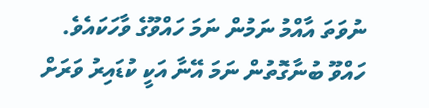ނުވަތަ އާއްމު ނަމުން ނަމަ ހައްވޫގެ ވާހަކައެވެ.
ހައްވޫ ބުނާގޮތުން ނަމަ އޭނާ އަކީ ކުޑައިރު ވަރަށް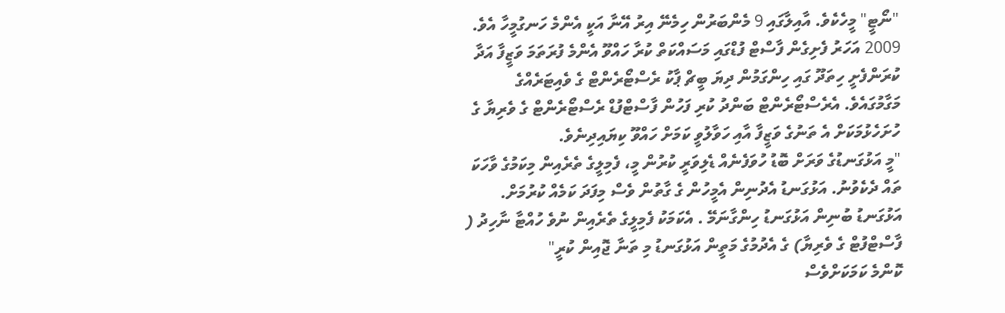"ނޯޓީ" މީހެކެވެ. އާއިލާގައި 9 މެންބަރުން ހިމެނޭ އިރު އޭނާ އަކީ އެންމެ ހަނގުމީހާ އެވެ.
2009 އަހަރު ފެށިގެން ފާސްޓް ފުޑްގައި މަސައްކަތް ކުރާ ހައްވޫ އެންމެ ފުރަތަމަ ވަޒީފާ އަދާ ކުރަންފެށީ ހިތަދޫ ގައި ހިންގަމުން ދިޔަ ބީޗް ޕާކު ރެސްޓޯރެންޓް ގެ ވެއިޓަރެއްގެ މަގާމުގައެވެ. އެރެސްޓޯރެންޓް ބަންދު ކުރި ފަހުން ފާސްޓްފުޑް ރެސްޓޯރެންޓް ގެ ވެރިޔާ ގެ ހުށަހެޅުމަކަށް އެ ތަނުގެ ވަޒީފާ އާއި ހަވާލުވީ ކަމަށް ހައްވޫ ކިޔައިދިނެވެ.
"މީ އަޅުގަނޑުގެ ވަރަށް ބޮޑު ހުވަފެނެއް ޑެލިވަރީ ކުރުން މީ، ފެމިލީގެ ތެރެއިން މިކަމުގެ ވާހަކަ ތައް ދެކެވުނު. އަޅުގަނޑު އެދުނިން އެމީހުން ގެ ގާތުން ވެސް މިފަދަ ކަމެއް ކުރުމަށް. އަޅުގަނޑު ބުނިން އަޅުގަނޑު ހިންގާނަމޭ . އެކަމަކު ފެމިލީގެ ތެރެއިން ނުވެ ހުއްޓާ ނާހިދު ( ފާސްޓްފުޓް ގެ ވެރިޔާ) ގެ އެދުމުގެ މަތީން އަޅުގަނޑު މި ތަނާ ޖޮއިން ކުރީ"
ކޮންމެ ކަމަކަށްވެސް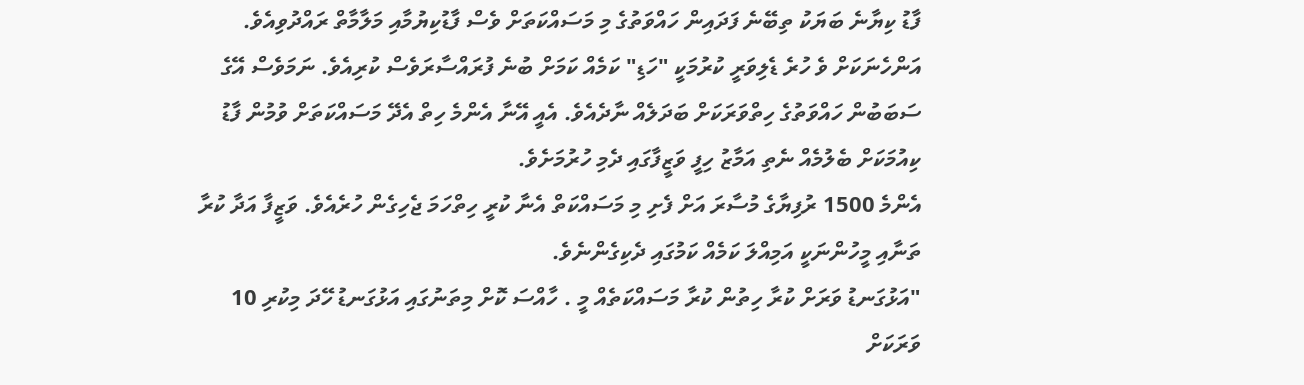ފާޑު ކިޔާނެ ބަޔަކު ތިބޭނެ ފަދައިން ހައްވަތުގެ މި މަސައްކަތަށް ވެސް ފާޑުކިޔުމާއި މަލާމާތް ރައްދުވިއެވެ. އަންހެނަކަށް ވެ ހުރެ ޑެލިވަރީ ކުރުމަކީ "ހަޑި" ކަމެއް ކަމަށް ބުނެ ފުރައްސާރަވެސް ކުރިއެވެ. ނަމަވެސް އޭގެ ސަބަބުން ހައްވަތުގެ ހިތްވަރަކަށް ބަދަލެއް ނާދެއެވެ. އެއީ އޭނާ އެންމެ ހިތް އެދޭ މަސައްކަތަށް ވުމުން ފާޑު ކިއުމަކަށް ބެލުމެއް ނެތި އަމާޒު ހިފީ ވަޒީފާގައި ދެމި ހުރުމަށެވެ.
އެންމެ 1500 ރުފިޔާގެ މުސާރަ އަށް ފެށި މި މަސައްކަތް އެނާ ކުރީ ހިތްހަމަ ޖެހިގެން ހުރެއެވެ. ވަޒީފާ އަދާ ކުރާ ތަނާއި މީހުންނަކީ އަމިއްލަ ކަމެއް ކަމުގައި ދެކިގެންނެވެ.
"އަޅުގަނޑު ވަރަށް ކުރާ ހިތުން ކުރާ މަސައްކަތެއް މީ . ހާއްސަ ކޮށް މިތަނުގައި އަޅުގަނޑު ހޭދަ މިކުރި 10 ވަރަކަށް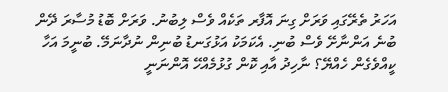އަހަރު ތެރޭގައި ވަރަށް ގިނަ އޮފާރ ތަކެއް ވެސް ލިބުނު. ވަރަށް ބޮޑު މުސާރަ ދޭން ބުނެ އަންނާށޭ ވެސް ބުނި. އެކަމަކު އަޅުގަނޑު ބުނިން ނުދާނަމޭ. ބުނީމަ އަހާ ކީއްވެގެން ހެއްޔޭ؟ ނާހިދު އާއި ކޮން ގުޅުމެއްހޭ އޮންނަނީ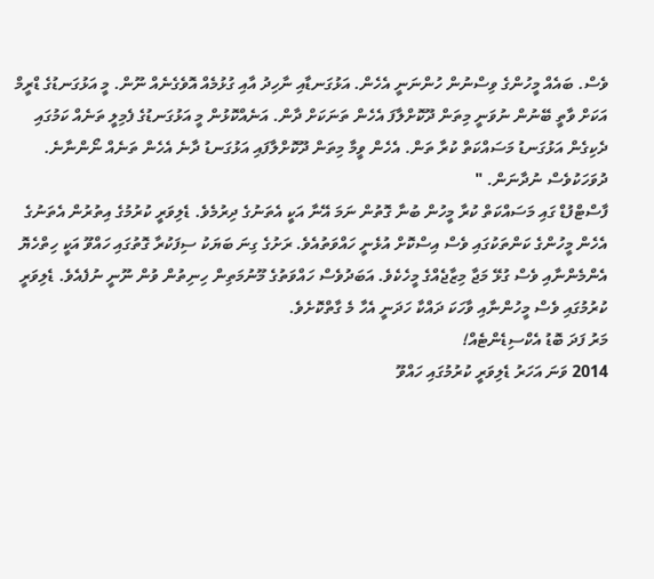ވެސް. ބައެއް މީހުންގެ ވިސްނުން ހުންނަނީ އެހެން. އަޅުގަނޑާއި ނާހިދު އާއި ގުޅުމެއް އޮވެގެނެއް ނޫން. މީ އަޅުގަނޑުގެ ޑްރީމް އަކަށް ވާތީ ބޭނުން ނުވަނީ މިތަން ދޫކޮށްލާފަ އެހެން ތަނަކަށް ދާން. އަނެއްކޮޅުން މީ އަޅުގަނޑުގެ ފެމިލީ ތަނެއް ކަމުގައި ދެކިގެން އަޅުގަނޑު މަސައްކަތް ކުރާ ތަން. އެހެން ވީމާ މިތަން ދޫކޮށްލާފައި އަޅުގަނޑު ދާނެ އެހެން ތަނެއް ނޯންނާނެ. ދުވަހަކުވެސް ނުދާނަން. "
ފާސްޓްފުޑް ގައި މަސައްކަތް ކުރާ މީހުން ބުނާ ގޮތުން ނަމަ އޭނާ އަކީ އެތަނުގެ ދިރުމެވެ. ޑެލިވަރީ ކުރުމުގެ އިތުރުން އެތަނުގެ އެހެން މީހުންގެ ކަންތަކުގައި ވެސް އިސްކޮށް އުޅެނީ ހައްވަތުއެވެ. ރަށުގެ ގިނަ ބަޔަކު ސިފަކުރާ ގޮތުގައި ހައްވޫ އަކީ ހިތްހެޔޮ އެންމެންނާއި ވެސް ގުޅޭ މަޖާ މިޒާޖެއްގެ މީހެކެވެ. އަބަދުވެސް ހައްވަތުގެ މޫނުމަތިން ހިނިތުން ވުން ނޫނީ ނުފެއެވެ. ޑެލިވަރީ ކުރުމުގައި ވެސް މީހުންނާއި ވާހަކަ ދައްކާ ހަދަނީ އެހާ މެ ގާތްކޮށެވެ.
މަރު ފަދަ ބޮޑު އެކްސިޑެންޓެއް!
2014 ވަނަ އަހަރު ޑެލިވަރީ ކުރުމުގައި ހައްވޫ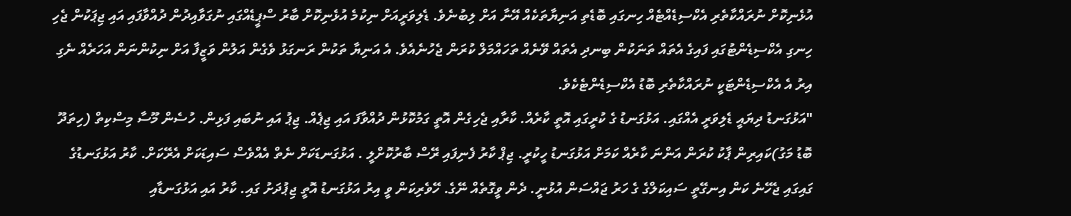އުޅެނިކޮށް ނުރައްކާތެރި އެކްސިޑެއްޓެއް ހިނގައި ބޮޑެތި އަނިޔާތަކެއް އޭނާ އަށް ލިބުނެވެ. ޑެލިވަރީއަށް ނިކުމެ އުޅެނިކޮށް ބާރު ސްޕީޑެއްގައި ނުގަވާއިދުން ދުއްވާފައި އައި ޖިޕަކުން ޖެހި ހިނގި އެކްސިޑެންޓުގައި ފައިގެ އެތައް ތަނަކުން ބިނދި އެތައް ވޭނެއް ތަހައްމަލް ކުރަން ޖެހުނެއެވެ. އެ އަނިޔާ ތަކުން ރަނގަޅު ވެގެން އަލުން ވަޒީފާ އަށް ނިކުންނަން އަހަރެއް ނެގި އިރު އެ އެކްސިޑެންޓަކީ ނުރައްކާތެރި ބޮޑު އެކްސިޑެންޓެކެވެ.
"އަޅުގަނޑު ދިޔައީ ޑެލިވަރީ އެއްގައި. އަޅުގަނޑު ގެ ކުރީގައި އޮތީ ކާރެއް. ކާރާއި ޖެހިގެން އޮތީ ގަމުކޮޅުން ދުއްވާފަ އައި ޖިޕެއް. ޖިޕު އައި ނުބައި ފަޅިން. ހުސެން މޫސާ މިސްކިތް (ހިތަދޫ ބޮޑު މަގު)ކައިރިން ޕާކު ކުރަން އަންނަ ކާރެއް ކަމަށް އަޅުގަނޑު ހީކުރީ. ޖިޕް ކާރު ފެނިފައި ރޭސް ބާރުކޮށްލީ . އަޅުގަނޑަކަށް ނެތް އެއްވެސް ސައިޑަކަށް އެރޭކަށް. ކާރު އަޅުގަނޑުގެ ގައިގައި ޖެހޭނެ ކަން އިނގޭތީ ސައިކަލްގެ ގެ ހަރު ޖައްސަން އުޅުނީ. ދެން ވީގޮތެއް ނޭގެ. ހޭވެރިކަން ވީ އިރު އަޅުގަނޑު އޮތީ ޖިޕުދަށު ގައި. ކާރު އައި އަޅުގަނޑާއި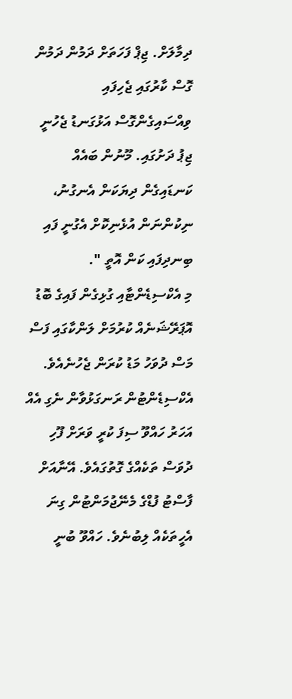ދިމާލަށް. ޖިޕް ފަހަތަށް ދަމުން ދަމުން ގޮސް ކާރުގައި ޖެހިފައި ވިއްސައިގެންގޮސް އަޅުގަނޑު ޖެހުނީ ޖިޕު ދަށުގައި. މޫނުން ބައެއް ކަނޑައިގެން ދިޔަކަން އެނގުނު، ނިކުންނަން އުޅެނިކޮށް އެގުނީ ފައި ބިނދިފައި ކަން އޮތީ ".
މި އެކްސިޑެންޓާއި ގުޅިގެން ފައިގެ ބޮޑު އޮޕަރޭޝަނެއް ކުރުމަށް ލަންކާގައި ފަސް މަސް ދުވަހު މަޑު ކުރަން ޖެހުނެއެވެ. އެކްސިޑެންޓުން ރަނގަޅުވާން ނެގި އެއް އަހަރު ހައްވޫ ސިފަ ކުރީ ވަރަށް ފޫހި ދުވަސް ތަކެއްގެ ގޮތުގައެވެ. އޭނާއަށް ފާސްޓު ފުޑްގެ މެނޭޖުމަންޓުން ގިނަ އެހީތަކެއް ލިބުނެވެ. ހައްވޫ ބުނީ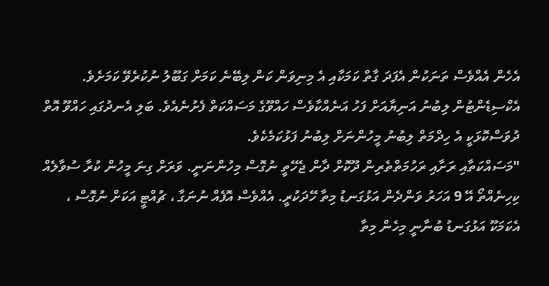އެހެން އެއްވެސް ތަނަކުން އެފަދަ ގާތް ކަމަކާއި އެ މިނިވަން ކަން ލިބޭނެ ކަމަށް ގަބޫލު ނުކުރެވޭ ކަމަށެވެ.
އެކްސިޑެންޓުން ލިބުނު އަނިޔާއަށް ފަހު އަނެއްކާވެސް ހައްވޫގެ މަސައްކަތް ފެށުނެއެވެ. ބަލި އެނދުގައި ހައްވޫ އޮތް ދުވަސްކޮޅަކީ އެ ހިދްމަތް ލިބުނު މީހުންނަށް ލިބުނު ފަޅުކަމެކެވެ.
"މަސައްކަތާއި ރަށާއި ރަހުމަތްތެރިން ދޫކޮށް ދާން ޖެހޭތީ ނުގޮސް މިހުންނަނީ. ވަރަށް ގިނަ މީހުން ކުރާ ސުވާލެއް ކިހިނެއްތޯ އޭ 9 އަހަރު ވަންދެން އަޅުގަނޑު މިތާ ހޭދަކުރީ. އެއްވެސް އޮފެއް ނުނަގާ ، ޗުއްޓީ އަކަށް ނުގޮސް ، އެކަމަކޫ އަޅުގަނޑު ބުނާނީ މިހެން މިތާ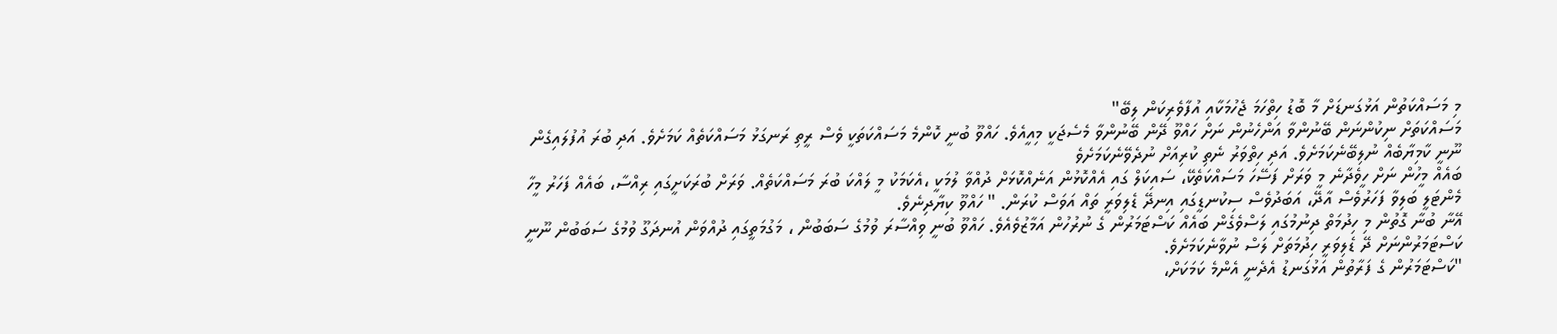މި މަސައްކަތުން އަޅުގަނޑަށް މާ ބޮޑު ހިތްހަމަ ޖެހުމަކާއި އުފާވެރިކަން ލިބޭ"
މަސައްކަތަށް ނިކުންނަން ބޭނުންވާ އަންހެނުން ނަށް ހައްވޫ ދޭން ބޭނުންވާ މެސެޖަކީ މިއީއެވެ. ހައްވޫ ބުނީ ކޮންމެ މަސައްކަތަކީ ވެސް ރީތި ރަނގަޅު މަސައްކަތެއް ކަމަށެވެ. އަދި ބުރަ އުފުލައިގެން ނޫނީ ކާމިޔާބެއް ނުލިބޭނެކަމަށެވެ. އަދި ހިތްވަރު ނެތި ކުރިއަށް ނުދެވޭނެކަމަށެވެ
ބައެއް މީހުން ނަށް ހީވެދާނެ މީ ވަރަށް ފަސޭހަ މަސައްކަތެކޭ، ސައިކަލް ގައި އެއްކޮޅުން އަނެއްކޮޅަށް ދުއްވާ ލުމަކީ ،އެކަމަކު މީ ލައްކަ ބުރަ މަސައްކަތެއް. ވަރަށް ބުރަކަށީގައި ރިއްސާ، ބައެއް ފަހަރު މީހާ މެންޓަލީ ބަލިވާ ފަހަރުވެސް އާދޭ، އަބަދުވެސް ސިކުނޑީގައި އިނދޭ ޑެލިވަރީ ތައް އަވަސް ކުރަން. " ހައްވޫ ކިޔާދިނެވެ.
އޭނާ ބުނާ ގޮތުން މި ހިދުމަތް ދިނުމުގައި ލަސްވެގެން ބައެއް ކަސްޓަމަރުން ގެ ނުރުހުން އަމާޒުވެއެވެ. ހައްވޫ ބުނީ ވިއްސާރަ ވުމުގެ ސަބަބުން ، މަގުމަތީގައި ދުއްވަން އުނދަގޫ ވުމުގެ ސަބަބުން ނޫނީ ކަސްޓަމަރުންނަށް ދޭ ޑެލިވަރީ ހިދުމަތަށް ލަސް ނުވާނެކަމަށެވެ.
"ކަސްޓަމަރުން ގެ ފަރާތުން އަޅުގަނޑު އެދެނީ އެންމެ ކަމަކަށް،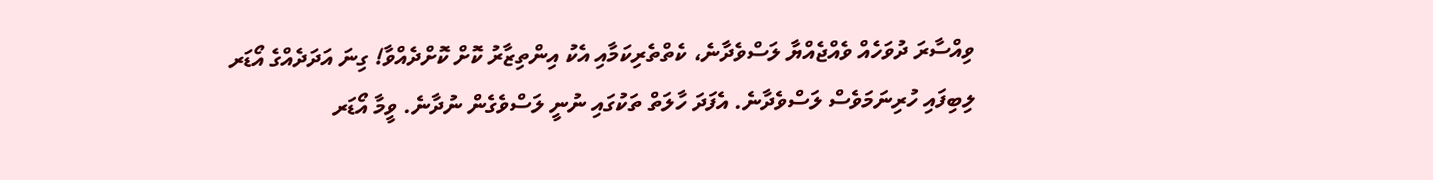ވިއްސާރަ ދުވަހެއް ވެއްޖެއްޔާ ލަސްވެދާނެ، ކެތްތެރިކަމާއި އެކު އިންތިޒާރު ކޮށް ކޮށްދެއްވާ! ގިނަ އަދަދެއްގެ އޯޑަރ ލިބިފައި ހުރިނަމަވެސް ލަސްވެދާނެ. އެފަދަ ހާލަތް ތަކުގައި ނުނީ ލަސްވެގެން ނުދާނެ. ވީމާ އޯޑަރ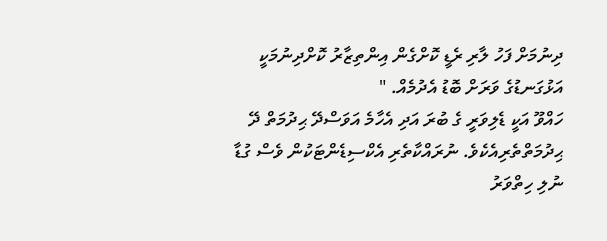ދިނުމަށް ފަހު ލާރި ރެޑީ ކޮށްގެން އިންތިޒާރު ކޮށްދިނުމަކީ އަޅުގަނޑުގެ ވަރަށް ބޮޑު އެދުމެއް. "
ހައްވޫ އަކީ ޑެލިވަރީ ގެ ބުރަ އަދި އެހާމެ އަވަސްދޭ ޙިދުމަތް ދޭ ޙިދުމަތްތެރިއެކެވެ. ނުރައްކާތެރި އެކްސިޑެންޓަކުން ވެސް ގުޑާ ނުލި ހިތްވަރު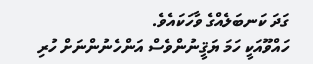ގަދަ ކަނބަލެއްގެ ވާހަކައެވެ.
ހައްވޫއަކީ ހަމަ ޔަޤީނުންވެސް އަންހެނުންނަށް ހުރި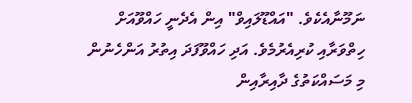ނަމޫނާއެކެވެ. "އައްޑޫލައިވް" އިން އެދެނީ ހައްވޫއަށް ހިތްވަރާއި ކުރިއެރުމެވެ. އަދި ހައްވޫފަދަ އިތުރު އަންހެނުން މި މަސައްކަތުގެ ދާއިރާއިން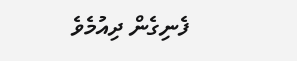ފެނިގެން ދިއުމެވެ